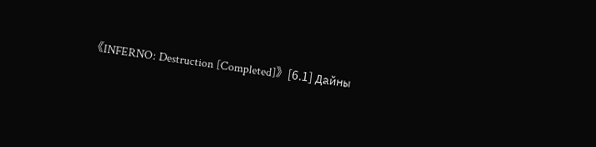《INFERNO: Destruction [Completed]》[6.1] Дайны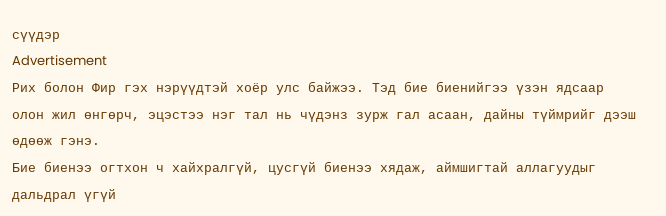сүүдэр
Advertisement
Рих болон Фир гэх нэрүүдтэй хоёр улс байжээ. Тэд бие биенийгээ үзэн ядсаар олон жил өнгөрч, эцэстээ нэг тал нь чүдэнз зурж гал асаан, дайны түймрийг дээш өдөөж гэнэ.
Бие биенээ огтхон ч хайхралгүй, цусгүй биенээ хядаж, аймшигтай аллагуудыг дальдрал үгүй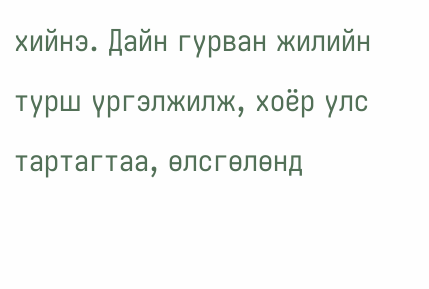хийнэ. Дайн гурван жилийн турш үргэлжилж, хоёр улс тартагтаа, өлсгөлөнд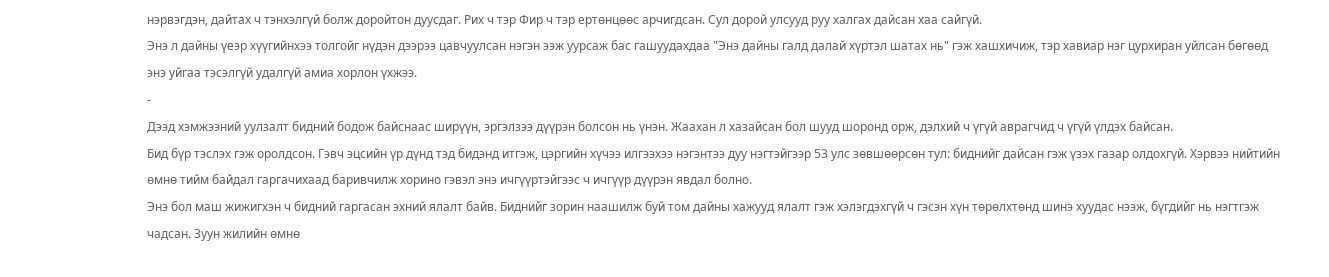нэрвэгдэн, дайтах ч тэнхэлгүй болж доройтон дуусдаг. Рих ч тэр Фир ч тэр ертөнцөөс арчигдсан. Сул дорой улсууд руу халгах дайсан хаа сайгүй.
Энэ л дайны үеэр хүүгийнхээ толгойг нүдэн дээрээ цавчуулсан нэгэн ээж уурсаж бас гашуудахдаа "Энэ дайны галд далай хүртэл шатах нь" гэж хашхичиж, тэр хавиар нэг цурхиран уйлсан бөгөөд энэ уйгаа тэсэлгүй удалгүй амиа хорлон үхжээ.
-
Дээд хэмжээний уулзалт бидний бодож байснаас ширүүн, эргэлзээ дүүрэн болсон нь үнэн. Жаахан л хазайсан бол шууд шоронд орж, дэлхий ч үгүй аврагчид ч үгүй үлдэх байсан.
Бид бүр тэслэх гэж оролдсон. Гэвч эцсийн үр дүнд тэд бидэнд итгэж, цэргийн хүчээ илгээхээ нэгэнтээ дуу нэгтэйгээр 53 улс зөвшөөрсөн тул: биднийг дайсан гэж үзэх газар олдохгүй. Хэрвээ нийтийн өмнө тийм байдал гаргачихаад баривчилж хорино гэвэл энэ ичгүүртэйгээс ч ичгүүр дүүрэн явдал болно.
Энэ бол маш жижигхэн ч бидний гаргасан эхний ялалт байв. Биднийг зорин наашилж буй том дайны хажууд ялалт гэж хэлэгдэхгүй ч гэсэн хүн төрөлхтөнд шинэ хуудас нээж, бүгдийг нь нэгтгэж чадсан. Зуун жилийн өмнө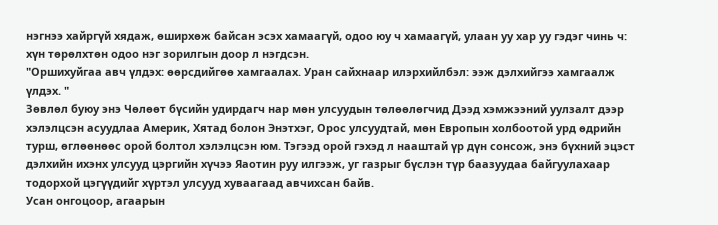нэгнээ хайргүй хядаж, өширхөж байсан эсэх хамаагүй, одоо юу ч хамаагүй, улаан уу хар уу гэдэг чинь ч: хүн төрөлхтөн одоо нэг зорилгын доор л нэгдсэн.
"Оршихуйгаа авч үлдэх: өөрсдийгөө хамгаалах. Уран сайхнаар илэрхийлбэл: ээж дэлхийгээ хамгаалж үлдэх. "
Зөвлөл буюу энэ Чөлөөт бүсийн удирдагч нар мөн улсуудын төлөөлөгчид Дээд хэмжээний уулзалт дээр хэлэлцсэн асуудлаа Америк, Хятад болон Энэтхэг, Орос улсуудтай, мөн Европын холбоотой урд өдрийн турш, өглөөнөөс орой болтол хэлэлцсэн юм. Тэгээд орой гэхэд л нааштай үр дүн сонсож, энэ бүхний эцэст дэлхийн ихэнх улсууд цэргийн хүчээ Яаотин руу илгээж, уг газрыг бүслэн түр баазуудаа байгуулахаар тодорхой цэгүүдийг хүртэл улсууд хуваагаад авчихсан байв.
Усан онгоцоор, агаарын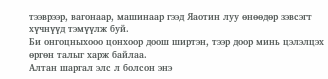тээврээр, вагонаар, машинаар гээд Яаотин луу өнөөдөр зэвсэгт хүчнүүд тэмүүлж буй.
Би онгоцныхооо цонхоор доош ширтэн, тээр доор минь цэлэлцэх өргөн талыг харж байлаа.
Алтан шаргал элс л болсон энэ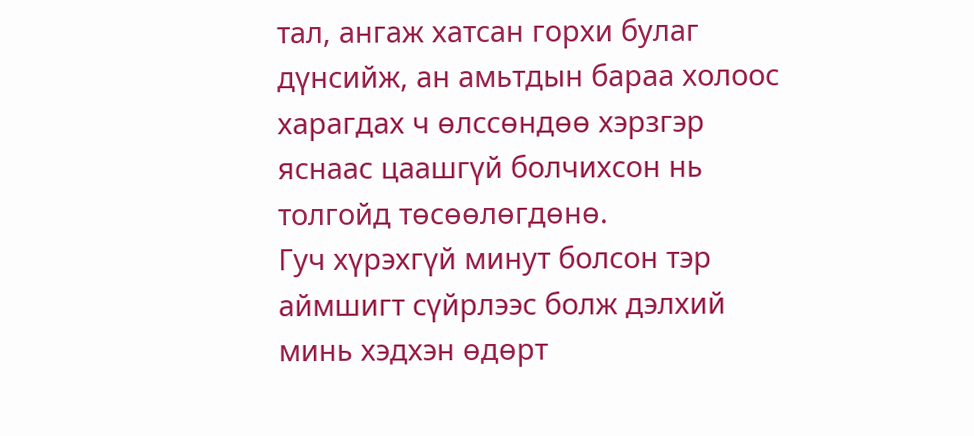тал, ангаж хатсан горхи булаг дүнсийж, ан амьтдын бараа холоос харагдах ч өлссөндөө хэрзгэр яснаас цаашгүй болчихсон нь толгойд төсөөлөгдөнө.
Гуч хүрэхгүй минут болсон тэр аймшигт сүйрлээс болж дэлхий минь хэдхэн өдөрт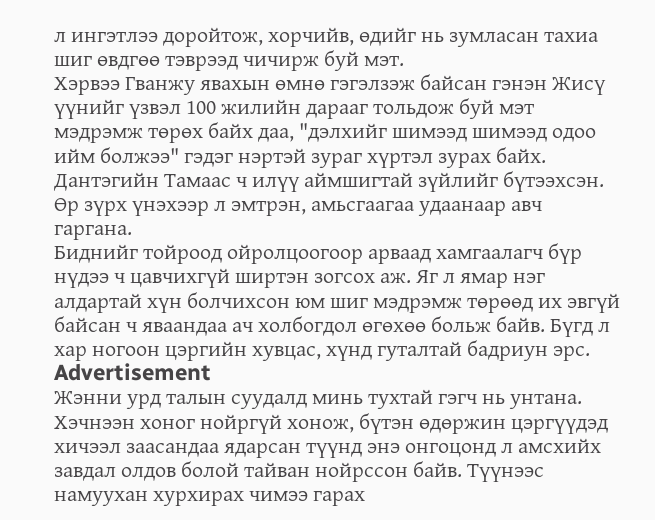л ингэтлээ доройтож, хорчийв, өдийг нь зумласан тахиа шиг өвдгөө тэврээд чичирж буй мэт.
Хэрвээ Гванжу явахын өмнө гэгэлзэж байсан гэнэн Жисү үүнийг үзвэл 100 жилийн дарааг тольдож буй мэт мэдрэмж төрөх байх даа, "дэлхийг шимээд шимээд одоо ийм болжээ" гэдэг нэртэй зураг хүртэл зурах байх. Дантэгийн Тамаас ч илүү аймшигтай зүйлийг бүтээхсэн. Өр зүрх үнэхээр л эмтрэн, амьсгаагаа удаанаар авч гаргана.
Биднийг тойроод ойролцоогоор арваад хамгаалагч бүр нүдээ ч цавчихгүй ширтэн зогсох аж. Яг л ямар нэг алдартай хүн болчихсон юм шиг мэдрэмж төрөөд их эвгүй байсан ч яваандаа ач холбогдол өгөхөө больж байв. Бүгд л хар ногоон цэргийн хувцас, хүнд гуталтай бадриун эрс.
Advertisement
Жэнни урд талын суудалд минь тухтай гэгч нь унтана.
Хэчнээн хоног нойргүй хонож, бүтэн өдөржин цэргүүдэд хичээл заасандаа ядарсан түүнд энэ онгоцонд л амсхийх завдал олдов болой тайван нойрссон байв. Түүнээс намуухан хурхирах чимээ гарах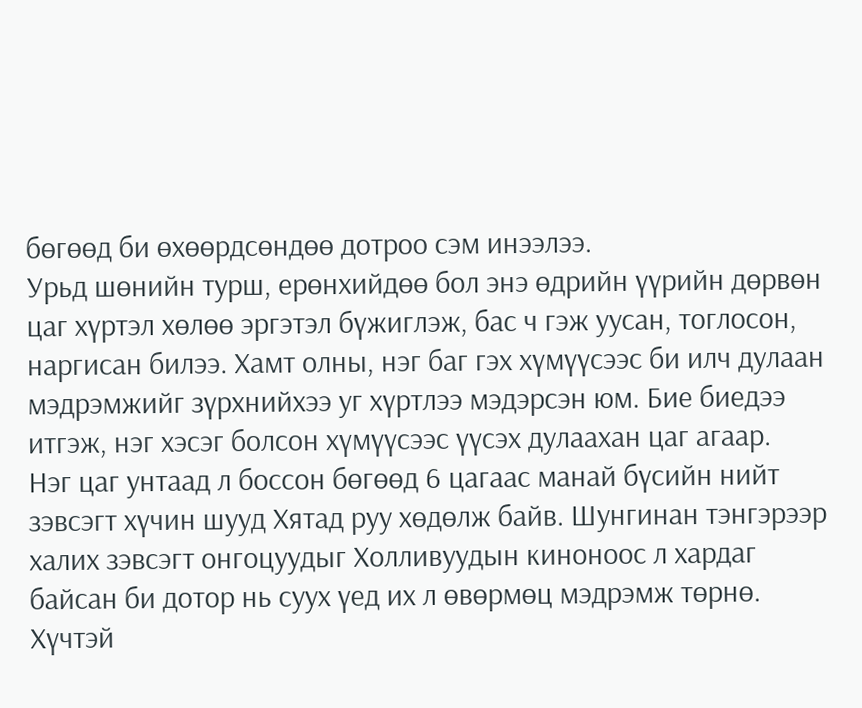бөгөөд би өхөөрдсөндөө дотроо сэм инээлээ.
Урьд шөнийн турш, ерөнхийдөө бол энэ өдрийн үүрийн дөрвөн цаг хүртэл хөлөө эргэтэл бүжиглэж, бас ч гэж уусан, тоглосон, наргисан билээ. Хамт олны, нэг баг гэх хүмүүсээс би илч дулаан мэдрэмжийг зүрхнийхээ уг хүртлээ мэдэрсэн юм. Бие биедээ итгэж, нэг хэсэг болсон хүмүүсээс үүсэх дулаахан цаг агаар.
Нэг цаг унтаад л боссон бөгөөд 6 цагаас манай бүсийн нийт зэвсэгт хүчин шууд Хятад руу хөдөлж байв. Шунгинан тэнгэрээр халих зэвсэгт онгоцуудыг Холливуудын киноноос л хардаг байсан би дотор нь суух үед их л өвөрмөц мэдрэмж төрнө. Хүчтэй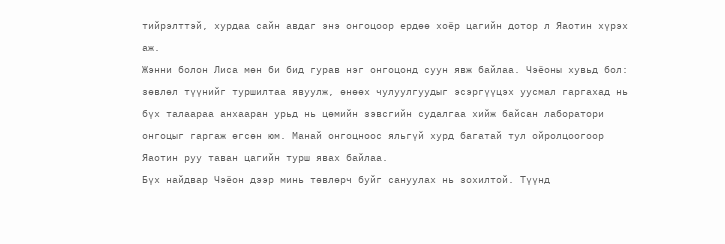тийрэлттэй, хурдаа сайн авдаг энэ онгоцоор ердөө хоёр цагийн дотор л Яаотин хүрэх аж.
Жэнни болон Лиса мөн би бид гурав нэг онгоцонд суун явж байлаа. Чэёоны хувьд бол: зөвлөл түүнийг туршилтаа явуулж, өнөөх чулуулгуудыг эсэргүүцэх уусмал гаргахад нь бүх талаараа анхааран урьд нь цөмийн зэвсгийн судалгаа хийж байсан лаборатори онгоцыг гаргаж өгсөн юм. Манай онгоцноос яльгүй хурд багатай тул ойролцоогоор Яаотин руу таван цагийн турш явах байлаа.
Бүх найдвар Чэёон дээр минь төвлөрч буйг сануулах нь зохилтой. Түүнд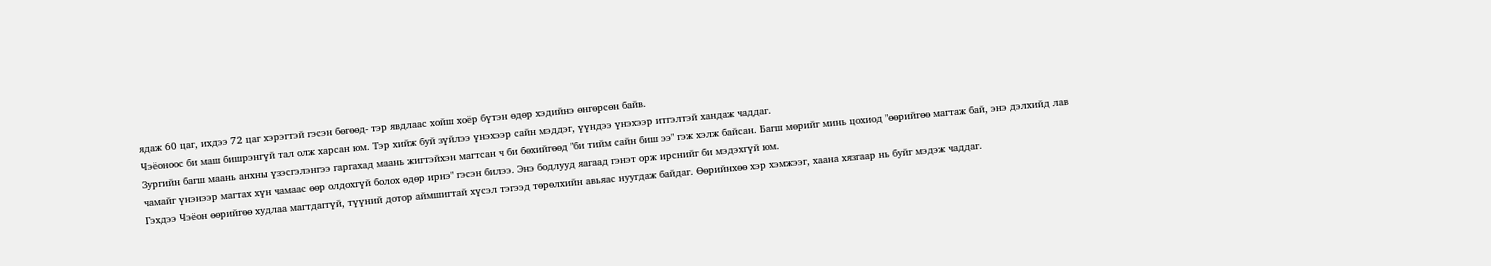ядаж 60 цаг, ихдээ 72 цаг хэрэгтэй гэсэн бөгөөд- тэр явдлаас хойш хоёр бүтэн өдөр хэдийнэ өнгөрсөн байв.
Чэёоноос би маш бишрэнгүй тал олж харсан юм. Тэр хийж буй зүйлээ үнэхээр сайн мэддэг, үүндээ үнэхээр итгэлтэй хандаж чаддаг.
Зургийн багш маань анхны үзэсгэлэнгээ гаргахад маань жигтэйхэн магтсан ч би бөхийгөөд "би тийм сайн биш ээ" гэж хэлж байсан. Багш мөрийг минь цохиод "өөрийгөө магтаж бай, энэ дэлхийд лав чамайг үнэнээр магтах хүн чамаас өөр олдохгүй болох өдөр ирнэ" гэсэн билээ. Энэ бодлууд яагаад гэнэт орж ирснийг би мэдэхгүй юм.
Гэхдээ Чэёон өөрийгөө худлаа магтдаггүй, түүний дотор аймшигтай хүсэл тэгээд төрөлхийн авьяас нуугдаж байдаг. Өөрийнхөө хэр хэмжээг, хаана хязгаар нь буйг мэдэж чаддаг.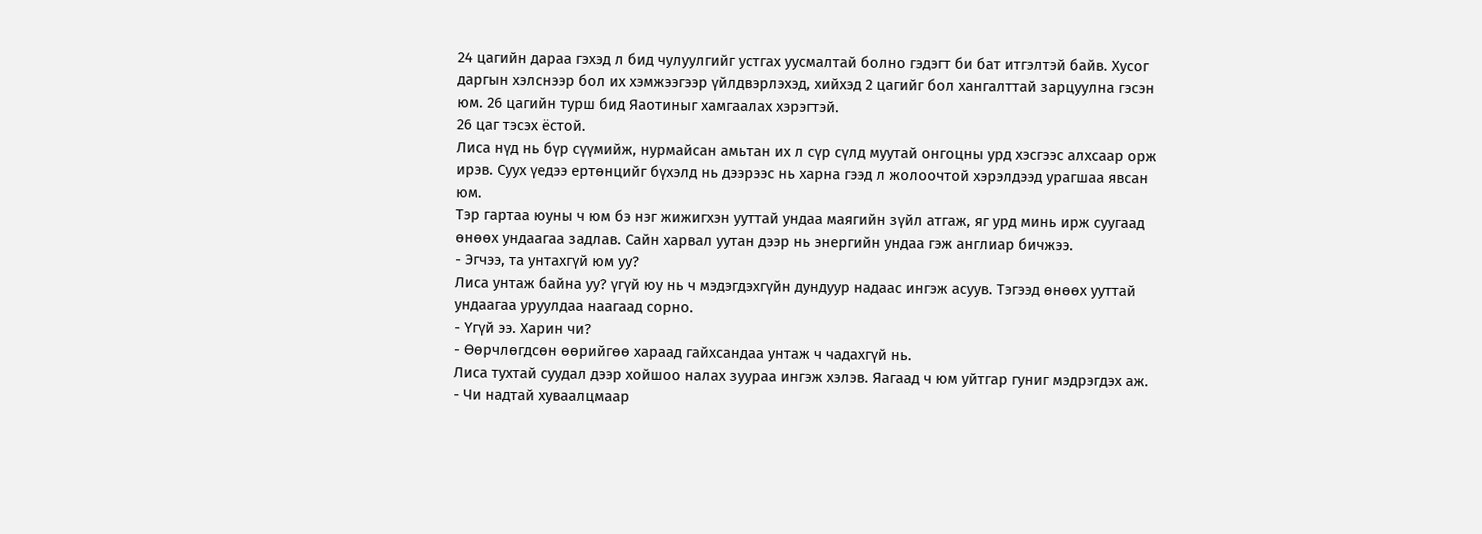24 цагийн дараа гэхэд л бид чулуулгийг устгах уусмалтай болно гэдэгт би бат итгэлтэй байв. Хусог даргын хэлснээр бол их хэмжээгээр үйлдвэрлэхэд, хийхэд 2 цагийг бол хангалттай зарцуулна гэсэн юм. 26 цагийн турш бид Яаотиныг хамгаалах хэрэгтэй.
26 цаг тэсэх ёстой.
Лиса нүд нь бүр сүүмийж, нурмайсан амьтан их л сүр сүлд муутай онгоцны урд хэсгээс алхсаар орж ирэв. Суух үедээ ертөнцийг бүхэлд нь дээрээс нь харна гээд л жолоочтой хэрэлдээд урагшаа явсан юм.
Тэр гартаа юуны ч юм бэ нэг жижигхэн ууттай ундаа маягийн зүйл атгаж, яг урд минь ирж суугаад өнөөх ундаагаа задлав. Сайн харвал уутан дээр нь энергийн ундаа гэж англиар бичжээ.
- Эгчээ, та унтахгүй юм уу?
Лиса унтаж байна уу? үгүй юу нь ч мэдэгдэхгүйн дундуур надаас ингэж асуув. Тэгээд өнөөх ууттай ундаагаа уруулдаа наагаад сорно.
- Үгүй ээ. Харин чи?
- Өөрчлөгдсөн өөрийгөө хараад гайхсандаа унтаж ч чадахгүй нь.
Лиса тухтай суудал дээр хойшоо налах зуураа ингэж хэлэв. Яагаад ч юм уйтгар гуниг мэдрэгдэх аж.
- Чи надтай хуваалцмаар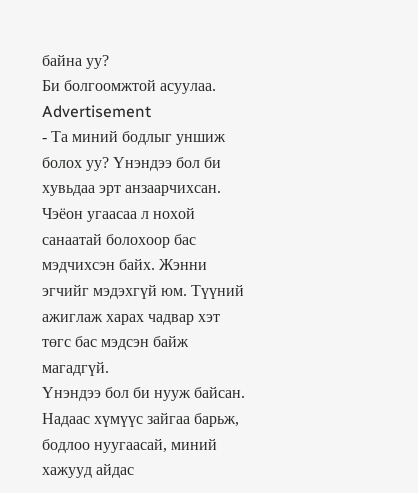байна уу?
Би болгоомжтой асуулаа.
Advertisement
- Та миний бодлыг уншиж болох уу? Үнэндээ бол би хувьдаа эрт анзаарчихсан. Чэёон угаасаа л нохой санаатай болохоор бас мэдчихсэн байх. Жэнни эгчийг мэдэхгүй юм. Түүний ажиглаж харах чадвар хэт төгс бас мэдсэн байж магадгүй.
Үнэндээ бол би нууж байсан. Надаас хүмүүс зайгаа барьж, бодлоо нуугаасай, миний хажууд айдас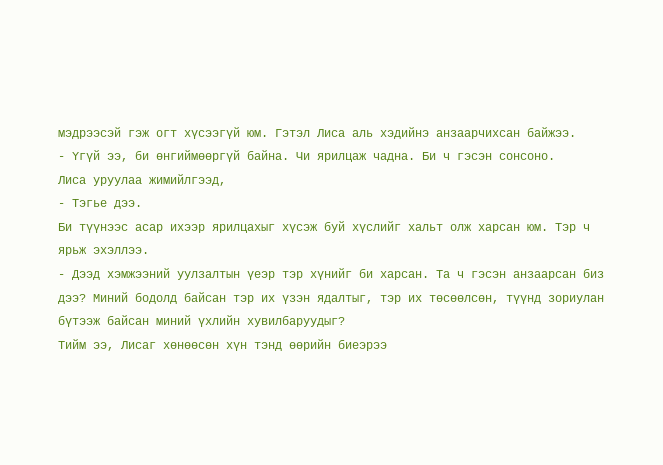мэдрээсэй гэж огт хүсээгүй юм. Гэтэл Лиса аль хэдийнэ анзаарчихсан байжээ.
- Үгүй ээ, би өнгиймөөргүй байна. Чи ярилцаж чадна. Би ч гэсэн сонсоно.
Лиса уруулаа жимийлгээд,
- Тэгье дээ.
Би түүнээс асар ихээр ярилцахыг хүсэж буй хүслийг хальт олж харсан юм. Тэр ч ярьж эхэллээ.
- Дээд хэмжээний уулзалтын үеэр тэр хүнийг би харсан. Та ч гэсэн анзаарсан биз дээ? Миний бодолд байсан тэр их үзэн ядалтыг, тэр их төсөөлсөн, түүнд зориулан бүтээж байсан миний үхлийн хувилбаруудыг?
Тийм ээ, Лисаг хөнөөсөн хүн тэнд өөрийн биеэрээ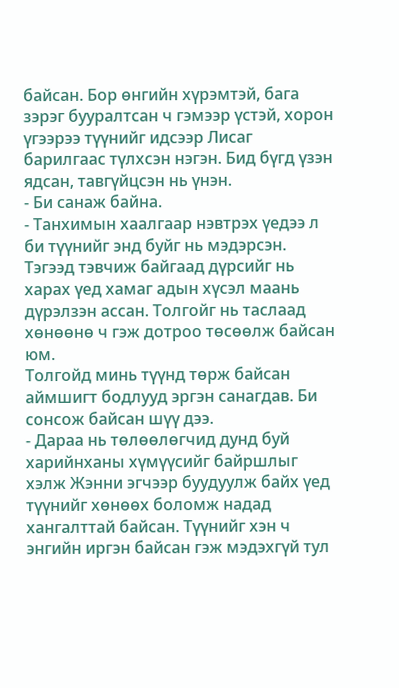байсан. Бор өнгийн хүрэмтэй, бага зэрэг бууралтсан ч гэмээр үстэй, хорон үгээрээ түүнийг идсээр Лисаг барилгаас түлхсэн нэгэн. Бид бүгд үзэн ядсан, тавгүйцсэн нь үнэн.
- Би санаж байна.
- Танхимын хаалгаар нэвтрэх үедээ л би түүнийг энд буйг нь мэдэрсэн. Тэгээд тэвчиж байгаад дүрсийг нь харах үед хамаг адын хүсэл маань дүрэлзэн ассан. Толгойг нь таслаад хөнөөнө ч гэж дотроо төсөөлж байсан юм.
Толгойд минь түүнд төрж байсан аймшигт бодлууд эргэн санагдав. Би сонсож байсан шүү дээ.
- Дараа нь төлөөлөгчид дунд буй харийнханы хүмүүсийг байршлыг хэлж Жэнни эгчээр буудуулж байх үед түүнийг хөнөөх боломж надад хангалттай байсан. Түүнийг хэн ч энгийн иргэн байсан гэж мэдэхгүй тул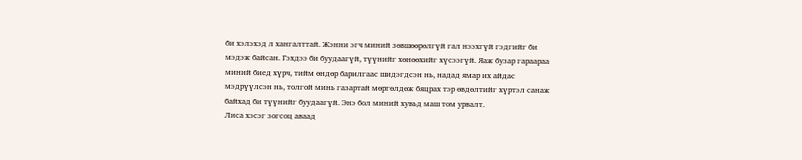би хэлэхэд л хангалттай. Жэнни эгч миний зөвшөөрөлгүй гал нээхгүй гэдгийг би мэдэж байсан. Гэхдээ би буудаагүй, түүнийг хөнөөхийг хүсээгүй. Яаж бузар гараараа миний биед хүрч, тийм өндөр барилгаас шидэгдсэн нь, надад ямар их айдас мэдрүүлсэн нь, толгой минь газартай мөргөлдөж бяцрах тэр өвдөлтийг хүртэл санаж байхад би түүнийг буудаагүй. Энэ бол миний хувьд маш том урвалт.
Лиса хэсэг зогсоц аваад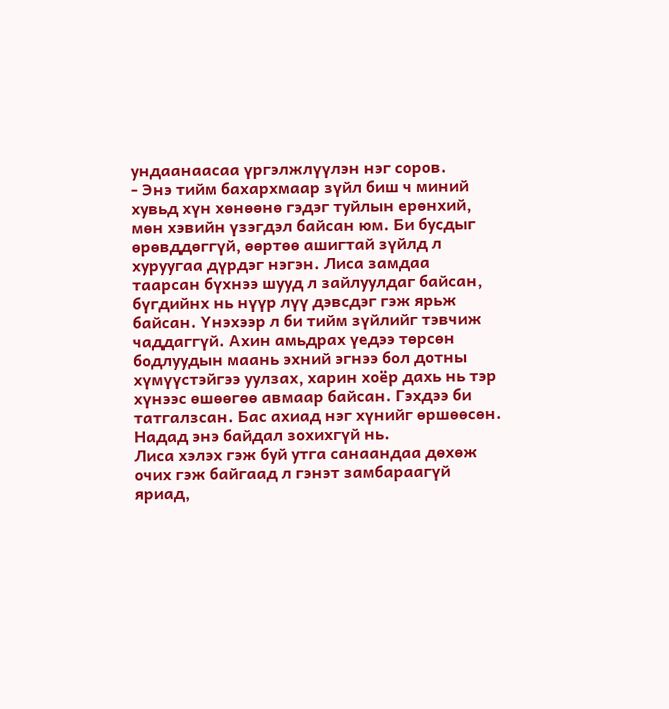ундаанаасаа үргэлжлүүлэн нэг соров.
- Энэ тийм бахархмаар зүйл биш ч миний хувьд хүн хөнөөнө гэдэг туйлын ерөнхий, мөн хэвийн үзэгдэл байсан юм. Би бусдыг өрөвддөггүй, өөртөө ашигтай зүйлд л хуруугаа дүрдэг нэгэн. Лиса замдаа таарсан бүхнээ шууд л зайлуулдаг байсан, бүгдийнх нь нүүр лүү дэвсдэг гэж ярьж байсан. Үнэхээр л би тийм зүйлийг тэвчиж чаддаггүй. Ахин амьдрах үедээ төрсөн бодлуудын маань эхний эгнээ бол дотны хүмүүстэйгээ уулзах, харин хоёр дахь нь тэр хүнээс өшөөгөө авмаар байсан. Гэхдээ би татгалзсан. Бас ахиад нэг хүнийг өршөөсөн. Надад энэ байдал зохихгүй нь.
Лиса хэлэх гэж буй утга санаандаа дөхөж очих гэж байгаад л гэнэт замбараагүй яриад,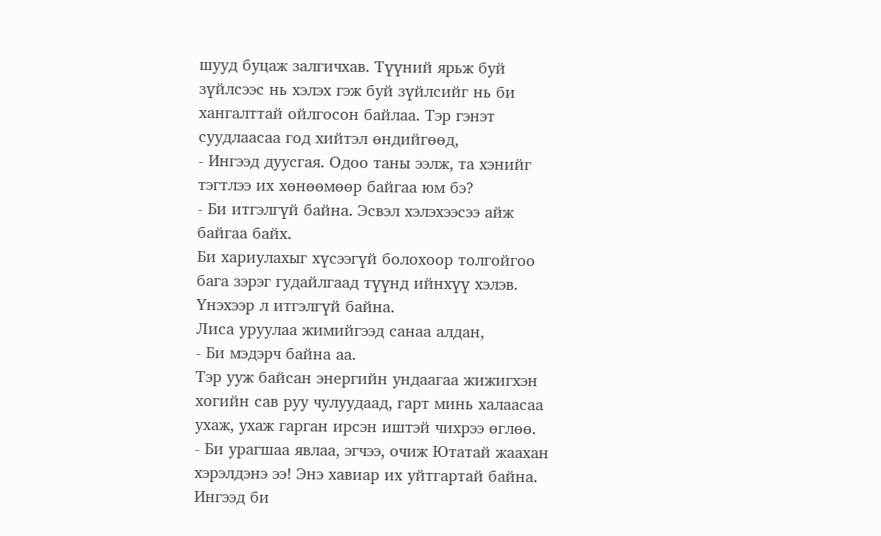шууд буцаж залгичхав. Түүний ярьж буй зүйлсээс нь хэлэх гэж буй зүйлсийг нь би хангалттай ойлгосон байлаа. Тэр гэнэт суудлаасаа год хийтэл өндийгөөд,
- Ингээд дуусгая. Одоо таны ээлж, та хэнийг тэгтлээ их хөнөөмөөр байгаа юм бэ?
- Би итгэлгүй байна. Эсвэл хэлэхээсээ айж байгаа байх.
Би хариулахыг хүсээгүй болохоор толгойгоо бага зэрэг гудайлгаад түүнд ийнхүү хэлэв. Үнэхээр л итгэлгүй байна.
Лиса уруулаа жимийгээд санаа алдан,
- Би мэдэрч байна аа.
Тэр ууж байсан энергийн ундаагаа жижигхэн хогийн сав руу чулуудаад, гарт минь халаасаа ухаж, ухаж гарган ирсэн иштэй чихрээ өглөө.
- Би урагшаа явлаа, эгчээ, очиж Ютатай жаахан хэрэлдэнэ ээ! Энэ хавиар их уйтгартай байна.
Ингээд би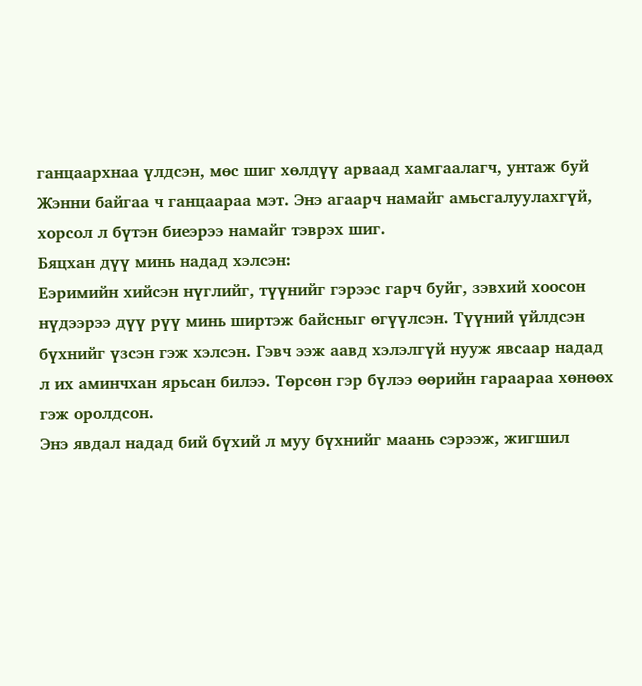ганцаархнаа үлдсэн, мөс шиг хөлдүү арваад хамгаалагч, унтаж буй Жэнни байгаа ч ганцаараа мэт. Энэ агаарч намайг амьсгалуулахгүй, хорсол л бүтэн биеэрээ намайг тэврэх шиг.
Бяцхан дүү минь надад хэлсэн:
Еэримийн хийсэн нүглийг, түүнийг гэрээс гарч буйг, зэвхий хоосон нүдээрээ дүү рүү минь ширтэж байсныг өгүүлсэн. Түүний үйлдсэн бүхнийг үзсэн гэж хэлсэн. Гэвч ээж аавд хэлэлгүй нууж явсаар надад л их аминчхан ярьсан билээ. Төрсөн гэр бүлээ өөрийн гараараа хөнөөх гэж оролдсон.
Энэ явдал надад бий бүхий л муу бүхнийг маань сэрээж, жигшил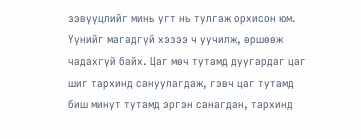зэвүүцлийг минь угт нь тулгаж орхисон юм. Үүнийг магадгүй хэзээ ч уучилж, өршөөж чадахгүй байх. Цаг мөч тутамд дуугардаг цаг шиг тархинд сануулагдаж, гэвч цаг тутамд биш минут тутамд эргэн санагдан, тархинд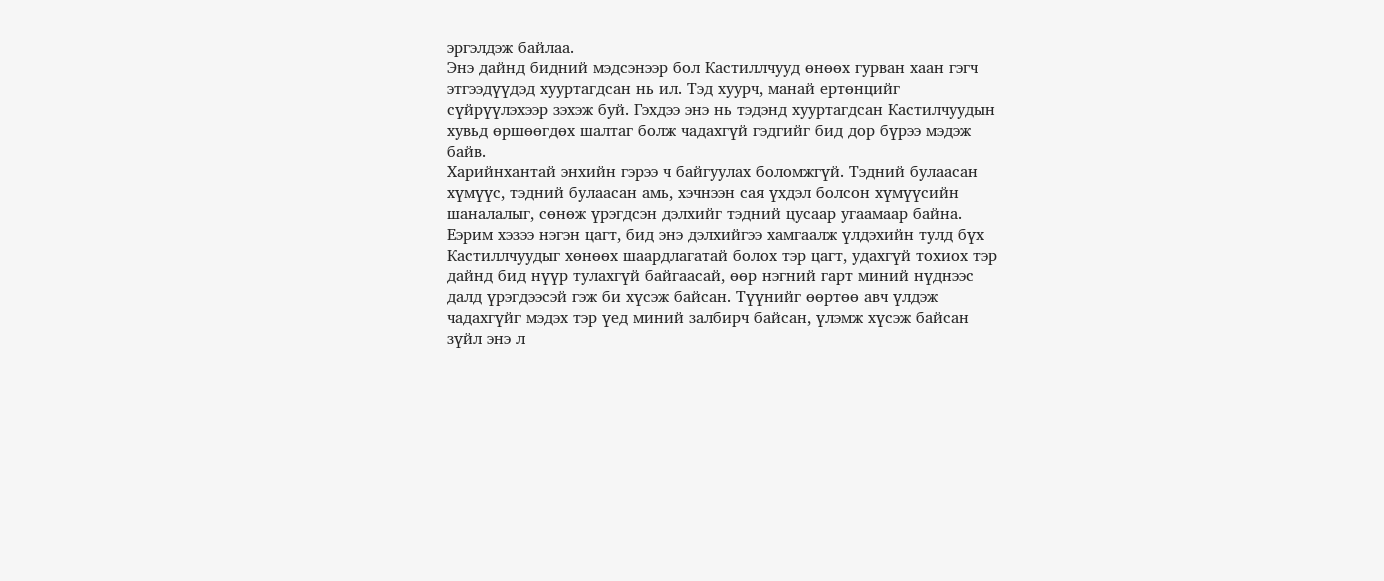эргэлдэж байлаа.
Энэ дайнд бидний мэдсэнээр бол Кастиллчууд өнөөх гурван хаан гэгч этгээдүүдэд хууртагдсан нь ил. Тэд хуурч, манай ертөнцийг сүйрүүлэхээр зэхэж буй. Гэхдээ энэ нь тэдэнд хууртагдсан Кастилчуудын хувьд өршөөгдөх шалтаг болж чадахгүй гэдгийг бид дор бүрээ мэдэж байв.
Харийнхантай энхийн гэрээ ч байгуулах боломжгүй. Тэдний булаасан хүмүүс, тэдний булаасан амь, хэчнээн сая үхдэл болсон хүмүүсийн шаналалыг, сөнөж үрэгдсэн дэлхийг тэдний цусаар угаамаар байна.
Еэрим хэзээ нэгэн цагт, бид энэ дэлхийгээ хамгаалж үлдэхийн тулд бүх Кастиллчуудыг хөнөөх шаардлагатай болох тэр цагт, удахгүй тохиох тэр дайнд бид нүүр тулахгүй байгаасай, өөр нэгний гарт миний нүднээс далд үрэгдээсэй гэж би хүсэж байсан. Түүнийг өөртөө авч үлдэж чадахгүйг мэдэх тэр үед миний залбирч байсан, үлэмж хүсэж байсан зүйл энэ л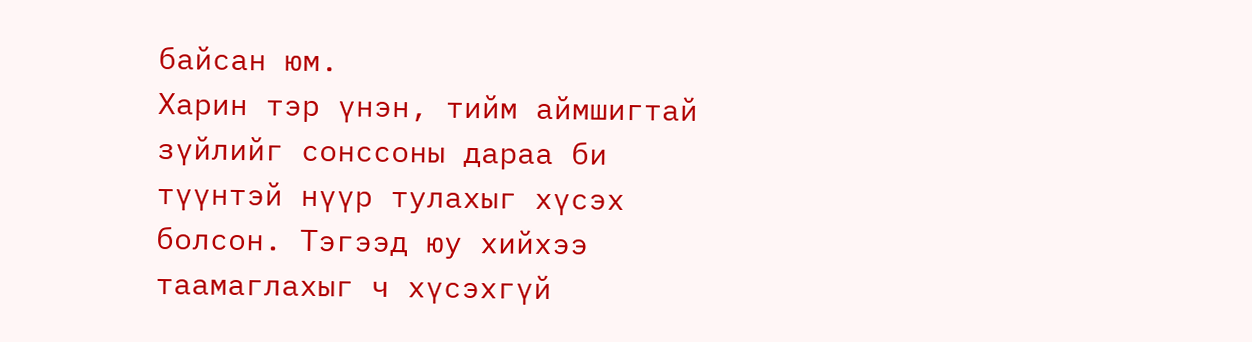байсан юм.
Харин тэр үнэн, тийм аймшигтай зүйлийг сонссоны дараа би түүнтэй нүүр тулахыг хүсэх болсон. Тэгээд юу хийхээ таамаглахыг ч хүсэхгүй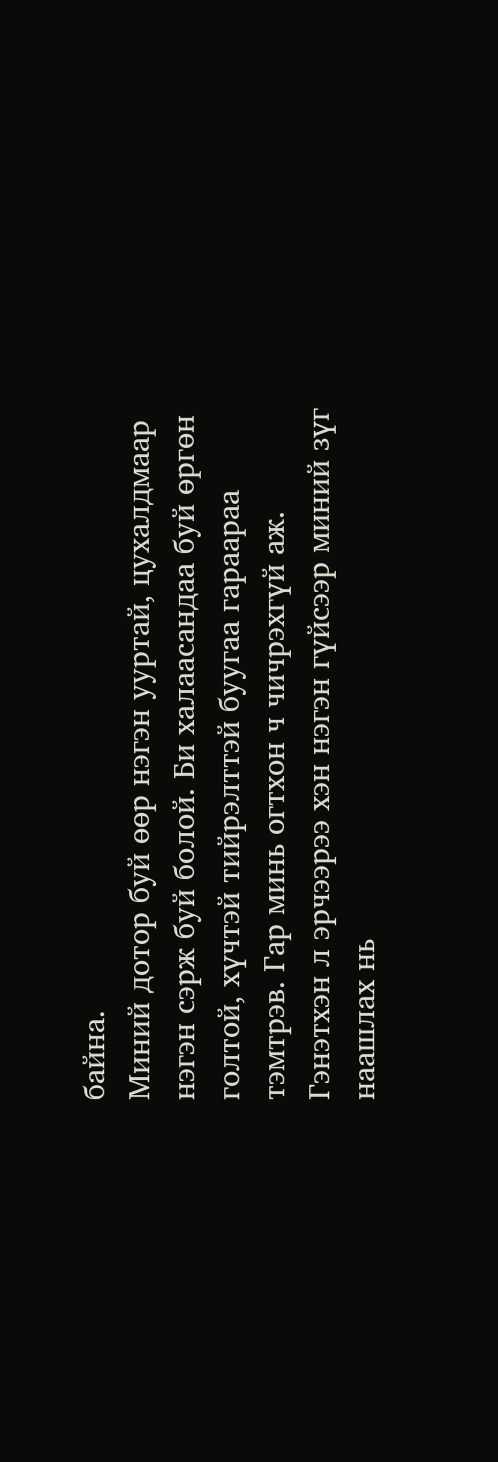байна.
Миний дотор буй өөр нэгэн ууртай, цухалдмаар нэгэн сэрж буй болой. Би халаасандаа буй өргөн голтой, хүчтэй тийрэлттэй буугаа гараараа тэмтрэв. Гар минь огтхон ч чичрэхгүй аж.
Гэнэтхэн л эрчээрээ хэн нэгэн гүйсээр миний зүг наашлах нь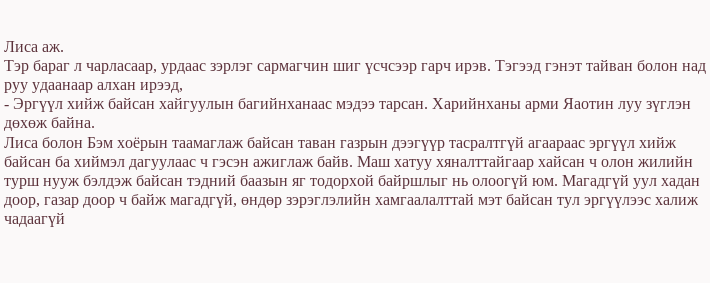Лиса аж.
Тэр бараг л чарласаар, урдаас зэрлэг сармагчин шиг үсчсээр гарч ирэв. Тэгээд гэнэт тайван болон над руу удаанаар алхан ирээд,
- Эргүүл хийж байсан хайгуулын багийнханаас мэдээ тарсан. Харийнханы арми Яаотин луу зүглэн дөхөж байна.
Лиса болон Бэм хоёрын таамаглаж байсан таван газрын дээгүүр тасралтгүй агаараас эргүүл хийж байсан ба хиймэл дагуулаас ч гэсэн ажиглаж байв. Маш хатуу хяналттайгаар хайсан ч олон жилийн турш нууж бэлдэж байсан тэдний баазын яг тодорхой байршлыг нь олоогүй юм. Магадгүй уул хадан доор, газар доор ч байж магадгүй, өндөр зэрэглэлийн хамгаалалттай мэт байсан тул эргүүлээс халиж чадаагүй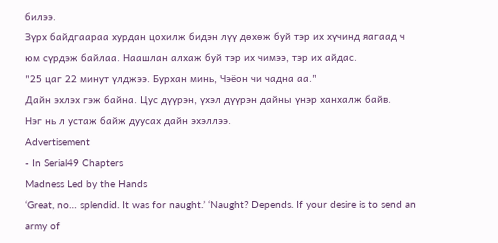билээ.
Зүрх байдгаараа хурдан цохилж бидэн лүү дөхөж буй тэр их хүчинд яагаад ч юм сүрдэж байлаа. Наашлан алхаж буй тэр их чимээ, тэр их айдас.
"25 цаг 22 минут үлджээ. Бурхан минь, Чэёон чи чадна аа."
Дайн эхлэх гэж байна. Цус дүүрэн, үхэл дүүрэн дайны үнэр ханхалж байв.
Нэг нь л устаж байж дуусах дайн эхэллээ.
Advertisement
- In Serial49 Chapters
Madness Led by the Hands
‘Great, no… splendid. It was for naught.’ ‘Naught? Depends. If your desire is to send an army of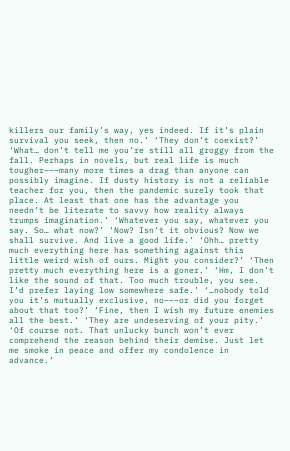killers our family’s way, yes indeed. If it’s plain survival you seek, then no.’ ‘They don’t coexist?’ ‘What… don’t tell me you’re still all groggy from the fall. Perhaps in novels, but real life is much tougher–––many more times a drag than anyone can possibly imagine. If dusty history is not a reliable teacher for you, then the pandemic surely took that place. At least that one has the advantage you needn’t be literate to savvy how reality always trumps imagination.’ ‘Whatever you say, whatever you say. So… what now?’ ‘Now? Isn’t it obvious? Now we shall survive. And live a good life.’ ‘Ohh… pretty much everything here has something against this little weird wish of ours. Might you consider?’ ‘Then pretty much everything here is a goner.’ ‘Hm, I don’t like the sound of that. Too much trouble, you see. I’d prefer laying low somewhere safe.’ ‘…nobody told you it’s mutually exclusive, no–––or did you forget about that too?’ ‘Fine, then I wish my future enemies all the best.’ ‘They are undeserving of your pity.’ ‘Of course not. That unlucky bunch won’t ever comprehend the reason behind their demise. Just let me smoke in peace and offer my condolence in advance.’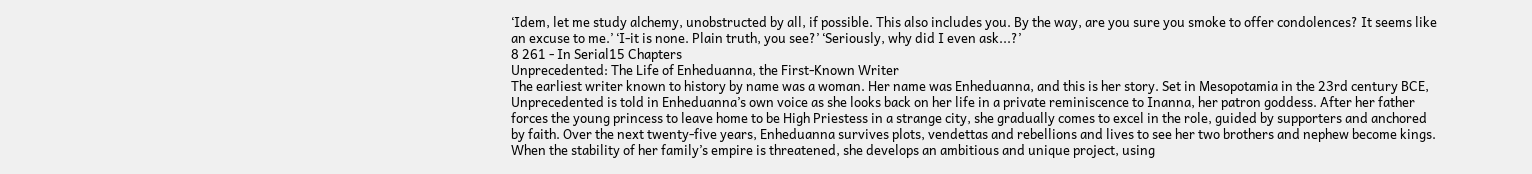‘Idem, let me study alchemy, unobstructed by all, if possible. This also includes you. By the way, are you sure you smoke to offer condolences? It seems like an excuse to me.’ ‘I-it is none. Plain truth, you see?’ ‘Seriously, why did I even ask...?’
8 261 - In Serial15 Chapters
Unprecedented: The Life of Enheduanna, the First-Known Writer
The earliest writer known to history by name was a woman. Her name was Enheduanna, and this is her story. Set in Mesopotamia in the 23rd century BCE, Unprecedented is told in Enheduanna’s own voice as she looks back on her life in a private reminiscence to Inanna, her patron goddess. After her father forces the young princess to leave home to be High Priestess in a strange city, she gradually comes to excel in the role, guided by supporters and anchored by faith. Over the next twenty-five years, Enheduanna survives plots, vendettas and rebellions and lives to see her two brothers and nephew become kings. When the stability of her family’s empire is threatened, she develops an ambitious and unique project, using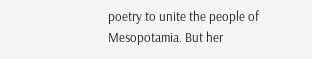poetry to unite the people of Mesopotamia. But her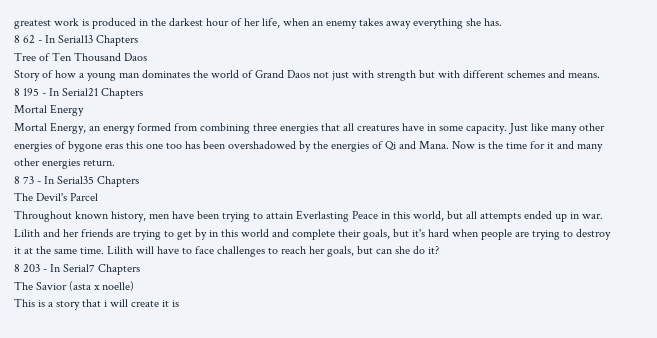greatest work is produced in the darkest hour of her life, when an enemy takes away everything she has.
8 62 - In Serial13 Chapters
Tree of Ten Thousand Daos
Story of how a young man dominates the world of Grand Daos not just with strength but with different schemes and means.
8 195 - In Serial21 Chapters
Mortal Energy
Mortal Energy, an energy formed from combining three energies that all creatures have in some capacity. Just like many other energies of bygone eras this one too has been overshadowed by the energies of Qi and Mana. Now is the time for it and many other energies return.
8 73 - In Serial35 Chapters
The Devil's Parcel
Throughout known history, men have been trying to attain Everlasting Peace in this world, but all attempts ended up in war. Lilith and her friends are trying to get by in this world and complete their goals, but it's hard when people are trying to destroy it at the same time. Lilith will have to face challenges to reach her goals, but can she do it?
8 203 - In Serial7 Chapters
The Savior (asta x noelle)
This is a story that i will create it is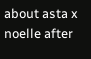about asta x noelle after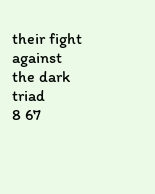their fight against the dark triad
8 67